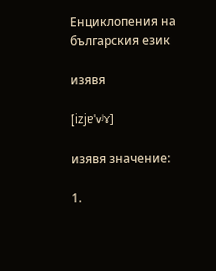Енциклопения на българския език

изявя

[izjɐˈvʲɤ]

изявя значение:

1.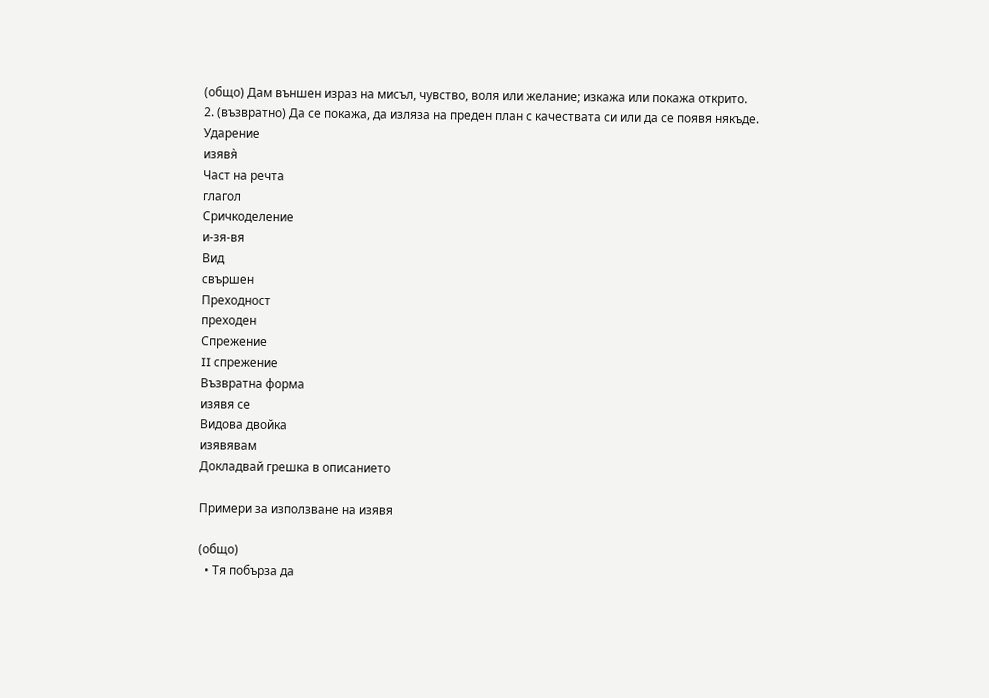(общо) Дам външен израз на мисъл, чувство, воля или желание; изкажа или покажа открито.
2. (възвратно) Да се покажа, да изляза на преден план с качествата си или да се появя някъде.
Ударение
изявя̀
Част на речта
глагол
Сричкоделение
и-зя-вя
Вид
свършен
Преходност
преходен
Спрежение
II спрежение
Възвратна форма
изявя се
Видова двойка
изявявам
Докладвай грешка в описанието

Примери за използване на изявя

(общо)
  • Тя побърза да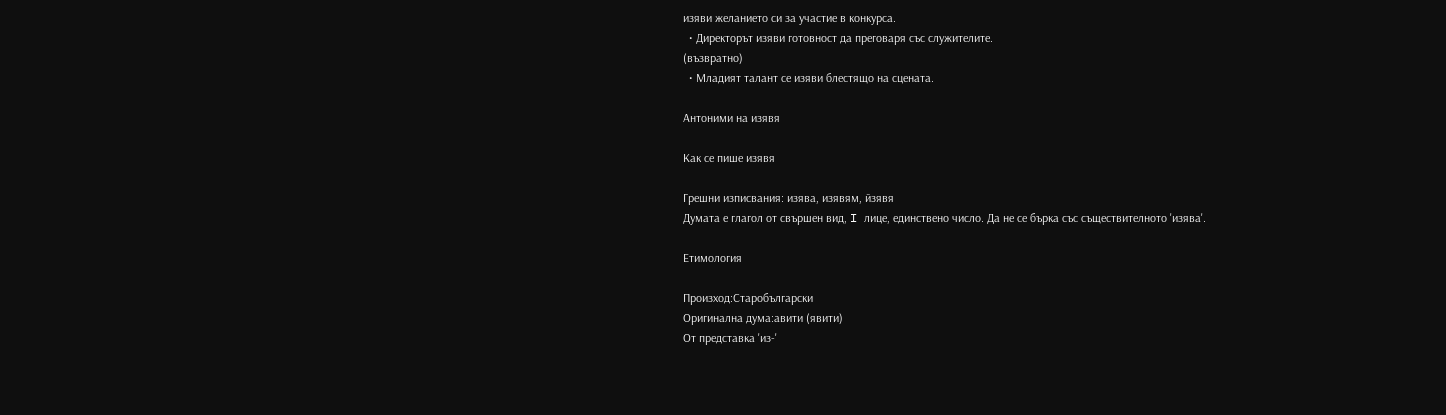изяви желанието си за участие в конкурса.
  • Директорът изяви готовност да преговаря със служителите.
(възвратно)
  • Младият талант се изяви блестящо на сцената.

Антоними на изявя

Как се пише изявя

Грешни изписвания: изява, изявям, йзявя
Думата е глагол от свършен вид, I лице, единствено число. Да не се бърка със съществителното 'изява'.

Етимология

Произход:Старобългарски
Оригинална дума:авити (явити)
От представка 'из-'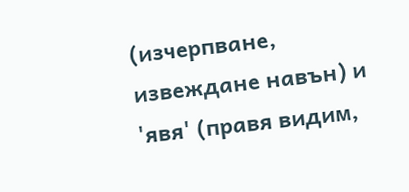(изчерпване, извеждане навън) и 'явя' (правя видим,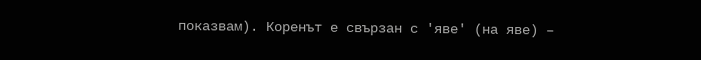показвам). Коренът е свързан с 'яве' (на яве) –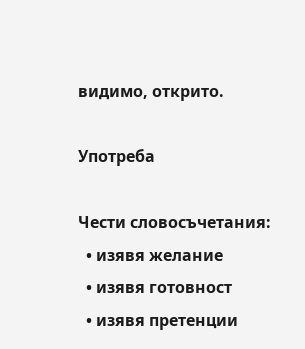видимо, открито.

Употреба

Чести словосъчетания:
  • изявя желание
  • изявя готовност
  • изявя претенции